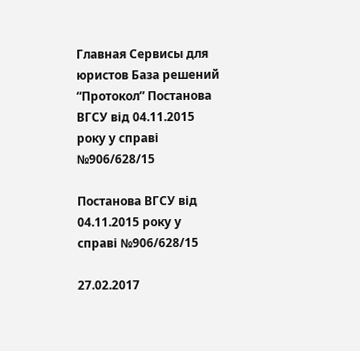Главная Сервисы для юристов База решений “Протокол” Постанова ВГСУ від 04.11.2015 року у справі №906/628/15

Постанова ВГСУ від 04.11.2015 року у справі №906/628/15

27.02.2017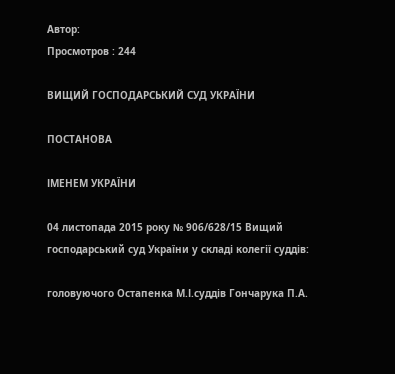Автор:
Просмотров : 244

ВИЩИЙ ГОСПОДАРСЬКИЙ СУД УКРАЇНИ

ПОСТАНОВА

ІМЕНЕМ УКРАЇНИ

04 листопада 2015 року № 906/628/15 Вищий господарський суд України у складі колегії суддів:

головуючого Остапенка М.І.суддів Гончарука П.А.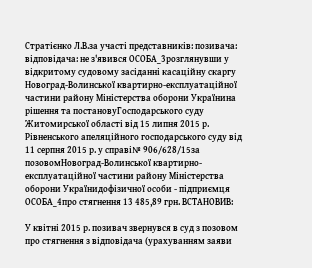Стратієнко Л.В.за участі представників: позивача: відповідача: не з'явився ОСОБА_3розглянувши у відкритому судовому засіданні касаційну скаргу Новоград-Волинської квартирно-експлуатаційної частини району Міністерства оборони Українина рішення та постановуГосподарського суду Житомирської області від 15 липня 2015 р. Рівненського апеляційного господарського суду від 11 серпня 2015 р. у справі№ 906/628/15за позовомНовоград-Волинської квартирно-експлуатаційної частини району Міністерства оборони Українидофізичної особи - підприємця ОСОБА_4про стягнення 13 485,89 грн. ВСТАНОВИВ:

У квітні 2015 р. позивач звернувся в суд з позовом про стягнення з відповідача (урахуванням заяви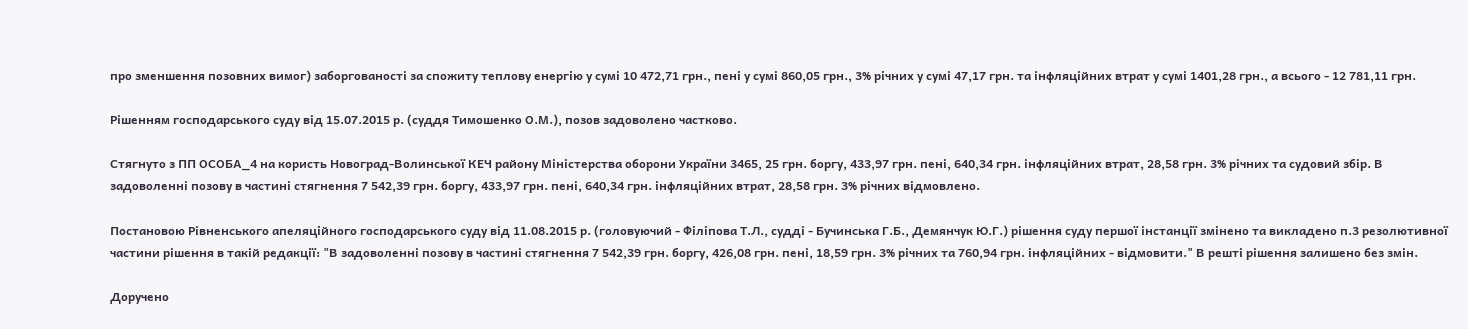про зменшення позовних вимог) заборгованості за спожиту теплову енергію у сумі 10 472,71 грн., пені у сумі 860,05 грн., 3% річних у сумі 47,17 грн. та інфляційних втрат у сумі 1401,28 грн., а всього - 12 781,11 грн.

Рішенням господарського суду від 15.07.2015 р. (суддя Тимошенко О.М.), позов задоволено частково.

Стягнуто з ПП ОСОБА_4 на користь Новоград-Волинської КЕЧ району Міністерства оборони України 3465, 25 грн. боргу, 433,97 грн. пені, 640,34 грн. інфляційних втрат, 28,58 грн. 3% річних та судовий збір. В задоволенні позову в частині стягнення 7 542,39 грн. боргу, 433,97 грн. пені, 640,34 грн. інфляційних втрат, 28,58 грн. 3% річних відмовлено.

Постановою Рівненського апеляційного господарського суду від 11.08.2015 р. (головуючий - Філіпова Т.Л., судді - Бучинська Г.Б., Демянчук Ю.Г.) рішення суду першої інстанції змінено та викладено п.3 резолютивної частини рішення в такій редакції: "В задоволенні позову в частині стягнення 7 542,39 грн. боргу, 426,08 грн. пені, 18,59 грн. 3% річних та 760,94 грн. інфляційних - відмовити." В решті рішення залишено без змін.

Доручено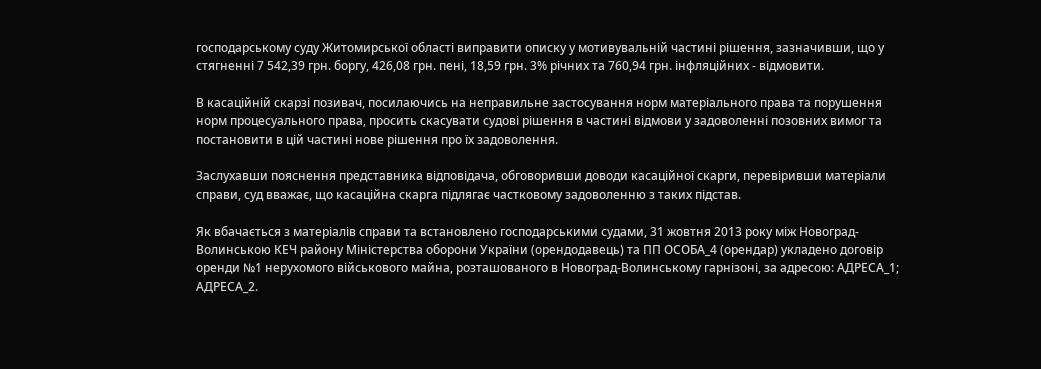господарському суду Житомирської області виправити описку у мотивувальній частині рішення, зазначивши, що у стягненні 7 542,39 грн. боргу, 426,08 грн. пені, 18,59 грн. 3% річних та 760,94 грн. інфляційних - відмовити.

В касаційній скарзі позивач, посилаючись на неправильне застосування норм матеріального права та порушення норм процесуального права, просить скасувати судові рішення в частині відмови у задоволенні позовних вимог та постановити в цій частині нове рішення про їх задоволення.

Заслухавши пояснення представника відповідача, обговоривши доводи касаційної скарги, перевіривши матеріали справи, суд вважає, що касаційна скарга підлягає частковому задоволенню з таких підстав.

Як вбачається з матеріалів справи та встановлено господарськими судами, 31 жовтня 2013 року між Новоград-Волинською КЕЧ району Міністерства оборони України (орендодавець) та ПП ОСОБА_4 (орендар) укладено договір оренди №1 нерухомого військового майна, розташованого в Новоград-Волинському гарнізоні, за адресою: АДРЕСА_1; АДРЕСА_2.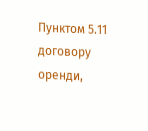Пунктом 5.11 договору оренди,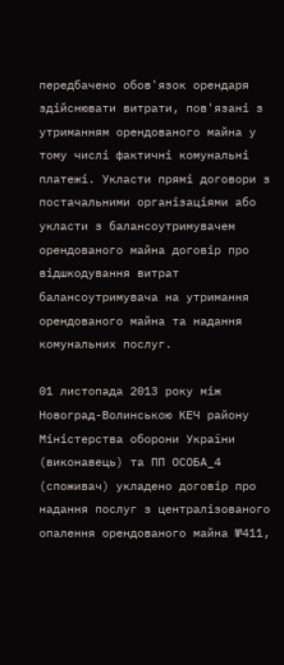передбачено обов'язок орендаря здійснювати витрати, пов'язані з утриманням орендованого майна у тому числі фактичні комунальні платежі. Укласти прямі договори з постачальними організаціями або укласти з балансоутримувачем орендованого майна договір про відшкодування витрат балансоутримувача на утримання орендованого майна та надання комунальних послуг.

01 листопада 2013 року між Новоград-Волинською КЕЧ району Міністерства оборони України (виконавець) та ПП ОСОБА_4 (споживач) укладено договір про надання послуг з централізованого опалення орендованого майна №411,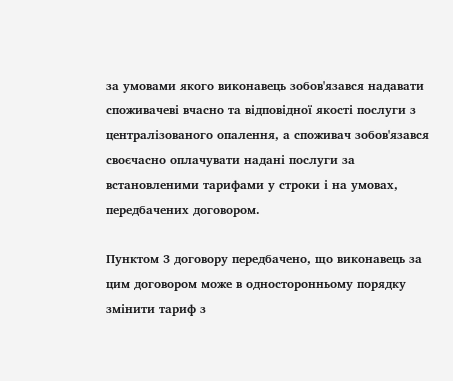за умовами якого виконавець зобов'язався надавати споживачеві вчасно та відповідної якості послуги з централізованого опалення, а споживач зобов'язався своєчасно оплачувати надані послуги за встановленими тарифами у строки і на умовах, передбачених договором.

Пунктом 3 договору передбачено, що виконавець за цим договором може в односторонньому порядку змінити тариф з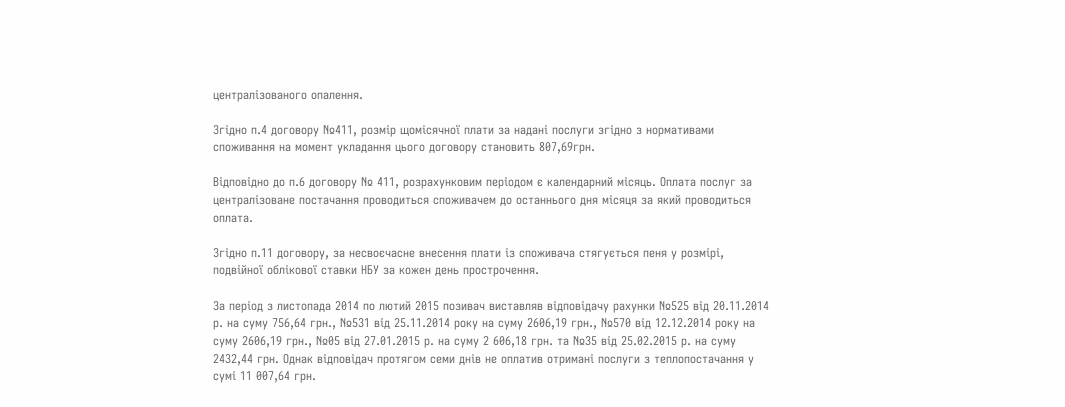централізованого опалення.

Згідно п.4 договору №411, розмір щомісячної плати за надані послуги згідно з нормативами споживання на момент укладання цього договору становить 807,69грн.

Відповідно до п.6 договору № 411, розрахунковим періодом є календарний місяць. Оплата послуг за централізоване постачання проводиться споживачем до останнього дня місяця за який проводиться оплата.

Згідно п.11 договору, за несвоєчасне внесення плати із споживача стягується пеня у розмірі, подвійної облікової ставки НБУ за кожен день прострочення.

За період з листопада 2014 по лютий 2015 позивач виставляв відповідачу рахунки №525 від 20.11.2014 р. на суму 756,64 грн., №531 від 25.11.2014 року на суму 2606,19 грн., №570 від 12.12.2014 року на суму 2606,19 грн., №05 від 27.01.2015 р. на суму 2 606,18 грн. та №35 від 25.02.2015 р. на суму 2432,44 грн. Однак відповідач протягом семи днів не оплатив отримані послуги з теплопостачання у сумі 11 007,64 грн.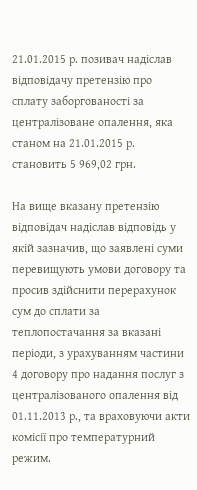21.01.2015 р. позивач надіслав відповідачу претензію про сплату заборгованості за централізоване опалення, яка станом на 21.01.2015 р. становить 5 969,02 грн.

На вище вказану претензію відповідач надіслав відповідь у якій зазначив, що заявлені суми перевищують умови договору та просив здійснити перерахунок сум до сплати за теплопостачання за вказані періоди, з урахуванням частини 4 договору про надання послуг з централізованого опалення від 01.11.2013 р., та враховуючи акти комісії про температурний режим.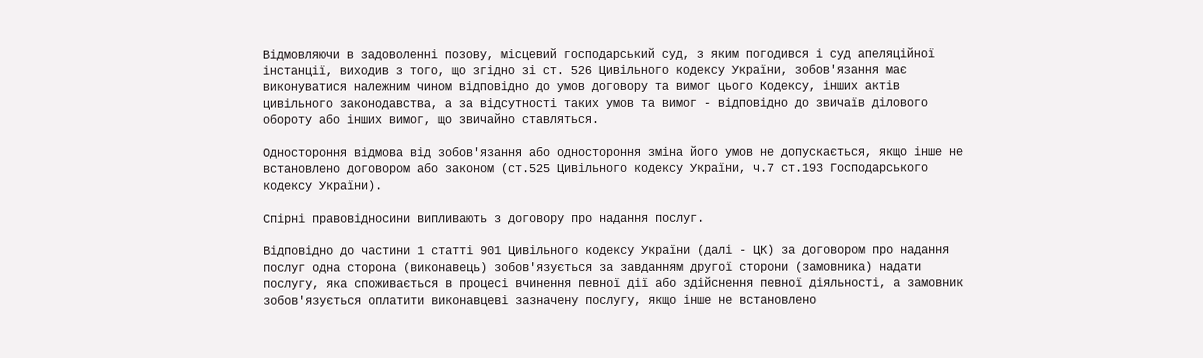Відмовляючи в задоволенні позову, місцевий господарський суд, з яким погодився і суд апеляційної інстанції, виходив з того, що згідно зі ст. 526 Цивільного кодексу України, зобов'язання має виконуватися належним чином відповідно до умов договору та вимог цього Кодексу, інших актів цивільного законодавства, а за відсутності таких умов та вимог - відповідно до звичаїв ділового обороту або інших вимог, що звичайно ставляться.

Одностороння відмова від зобов'язання або одностороння зміна його умов не допускається, якщо інше не встановлено договором або законом (ст.525 Цивільного кодексу України, ч.7 ст.193 Господарського кодексу України).

Спірні правовідносини випливають з договору про надання послуг.

Відповідно до частини 1 статті 901 Цивільного кодексу України (далі - ЦК) за договором про надання послуг одна сторона (виконавець) зобов'язується за завданням другої сторони (замовника) надати послугу, яка споживається в процесі вчинення певної дії або здійснення певної діяльності, а замовник зобов'язується оплатити виконавцеві зазначену послугу, якщо інше не встановлено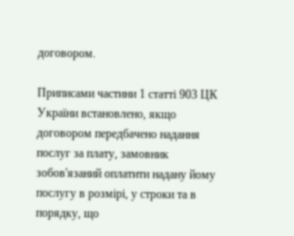договором.

Приписами частини 1 статті 903 ЦК України встановлено, якщо договором передбачено надання послуг за плату, замовник зобов'язаний оплатити надану йому послугу в розмірі, у строки та в порядку, що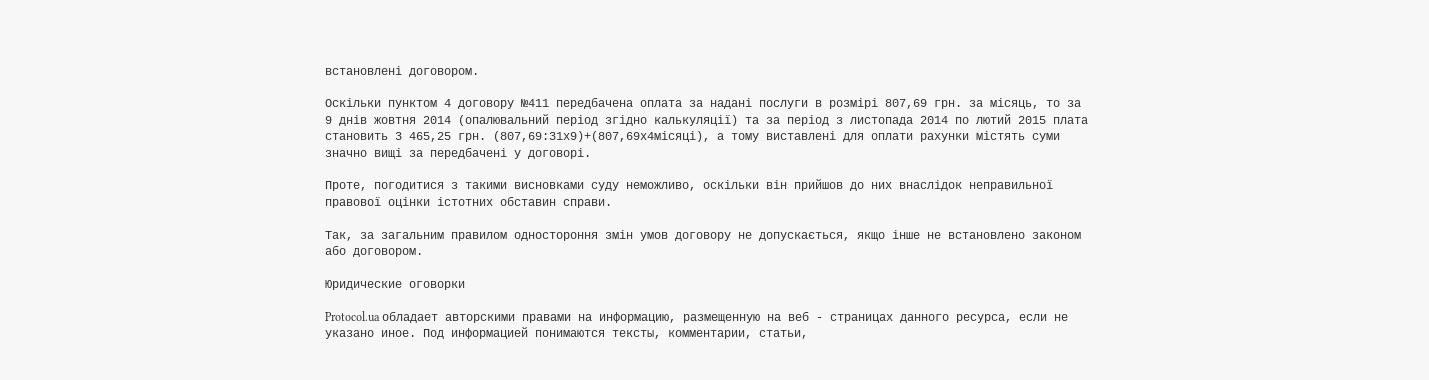встановлені договором.

Оскільки пунктом 4 договору №411 передбачена оплата за надані послуги в розмірі 807,69 грн. за місяць, то за 9 днів жовтня 2014 (опалювальний період згідно калькуляції) та за період з листопада 2014 по лютий 2015 плата становить 3 465,25 грн. (807,69:31х9)+(807,69х4місяці), а тому виставлені для оплати рахунки містять суми значно вищі за передбачені у договорі.

Проте, погодитися з такими висновками суду неможливо, оскільки він прийшов до них внаслідок неправильної правової оцінки істотних обставин справи.

Так, за загальним правилом одностороння змін умов договору не допускається, якщо інше не встановлено законом або договором.

Юридические оговорки

Protocol.ua обладает авторскими правами на информацию, размещенную на веб - страницах данного ресурса, если не указано иное. Под информацией понимаются тексты, комментарии, статьи,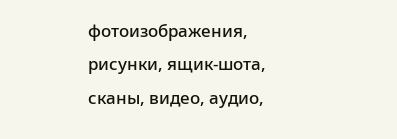фотоизображения, рисунки, ящик-шота, сканы, видео, аудио,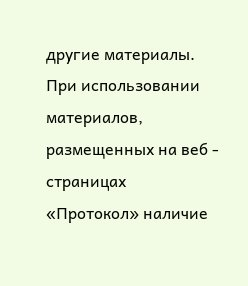другие материалы. При использовании материалов, размещенных на веб - страницах «Протокол» наличие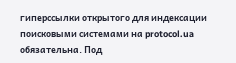гиперссылки открытого для индексации поисковыми системами на protocol.ua обязательна. Под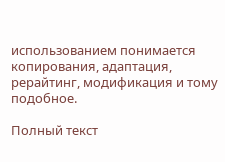использованием понимается копирования, адаптация, рерайтинг, модификация и тому подобное.

Полный текст